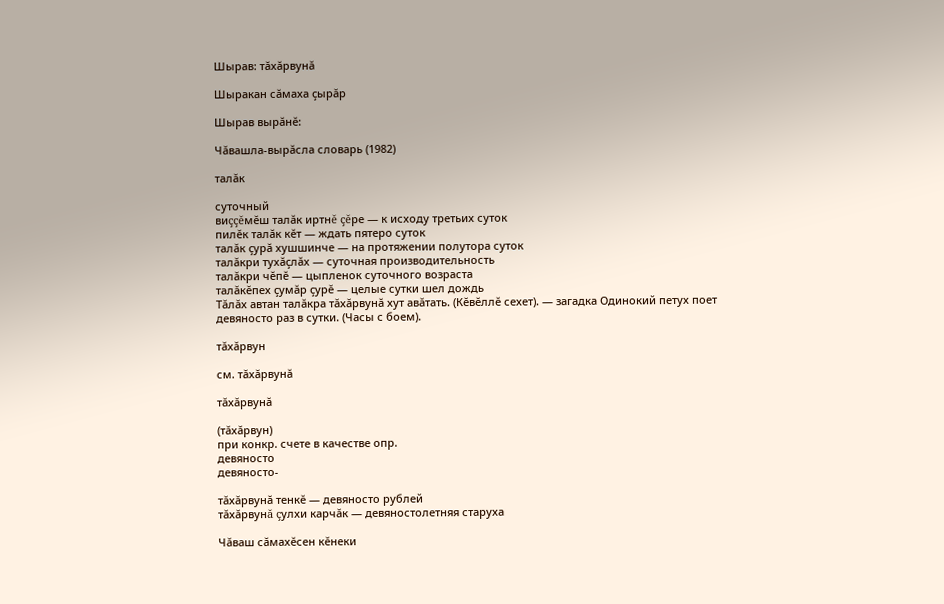Шырав: тăхăрвунă

Шыракан сăмаха çырăр

Шырав вырăнĕ:

Чăвашла-вырăсла словарь (1982)

талăк

суточный
виççĕмĕш талăк иртнĕ çĕре — к исходу третьих суток
пилĕк талăк кĕт — ждать пятеро суток
талăк çурă хушшинче — на протяжении полутора суток
талăкри тухăçлăх — суточная производительность
талăкри чĕпĕ — цыпленок суточного возраста
талăкĕпех çумăр çурĕ — целые сутки шел дождь
Тăлăх автан талăкра тăхăрвунă хут авăтать. (Кĕвĕллĕ сехет). — загадка Одинокий петух поет девяносто раз в сутки. (Часы с боем).

тăхăрвун

см. тăхăрвунă

тăхăрвунă

(тăхăрвун)
при конкр. счете в качестве опр.
девяносто
девяносто-

тăхăрвунă тенкĕ — девяносто рублей
тăхăрвунă çулхи карчăк — девяностолетняя старуха

Чăваш сăмахĕсен кĕнеки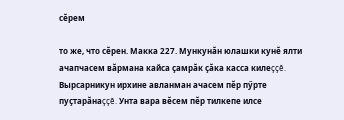сĕрем

то же, что сĕрен. Макка 227. Мункунăн юлашки кунĕ ялти ачапчасем вăрмана кайса çамрăк çăка касса килеççĕ. Вырсарникун ирхине авланман ачасем пĕр пӳрте пуçтарăнаççĕ. Унта вара вĕсем пĕр тилкепе илсе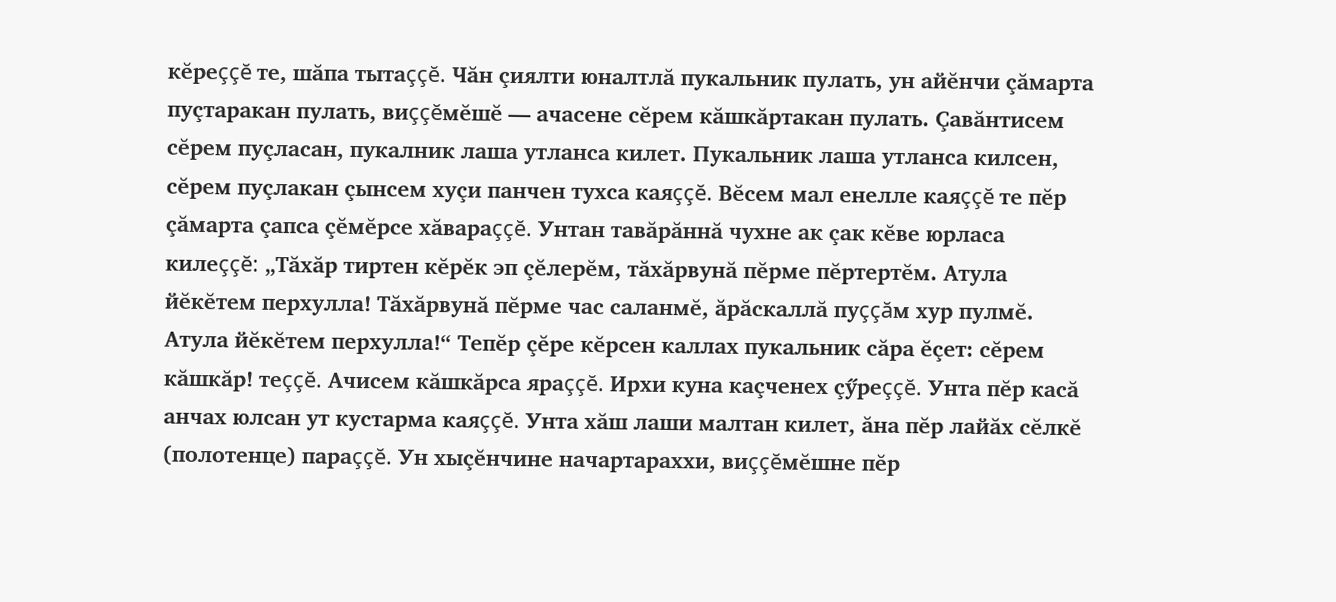кĕреççĕ те, шăпа тытаççĕ. Чăн çиялти юналтлă пукальник пулать, ун айĕнчи çăмарта пуçтаракан пулать, виççĕмĕшĕ — ачасене сĕрем кăшкăртакан пулать. Çавăнтисем сĕрем пуçласан, пукалник лаша утланса килет. Пукальник лаша утланса килсен, сĕрем пуçлакан çынсем хуçи панчен тухса каяççĕ. Вĕсем мал енелле каяççĕ те пĕр çăмарта çапса çĕмĕрсе хăвараççĕ. Унтан тавăрăннă чухне ак çак кĕве юрласа килеççĕ: „Тăхăр тиртен кĕрĕк эп çĕлерĕм, тăхăрвунă пĕрме пĕртертĕм. Атула йĕкĕтем перхулла! Тăхăрвунă пĕрме час саланмĕ, ăрăскаллă пуççăм хур пулмĕ. Атула йĕкĕтем перхулла!“ Тепĕр çĕре кĕрсен каллах пукальник сăра ĕçет: сĕрем кăшкăр! теççĕ. Ачисем кăшкăрса яраççĕ. Ирхи куна каçченех çӳреççĕ. Унта пĕр касă анчах юлсан ут кустарма каяççĕ. Унта хăш лаши малтан килет, ăна пĕр лайăх сĕлкĕ (полотенце) параççĕ. Ун хыçĕнчине начартараххи, виççĕмĕшне пĕр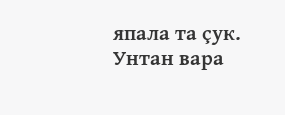япала та çук. Унтан вара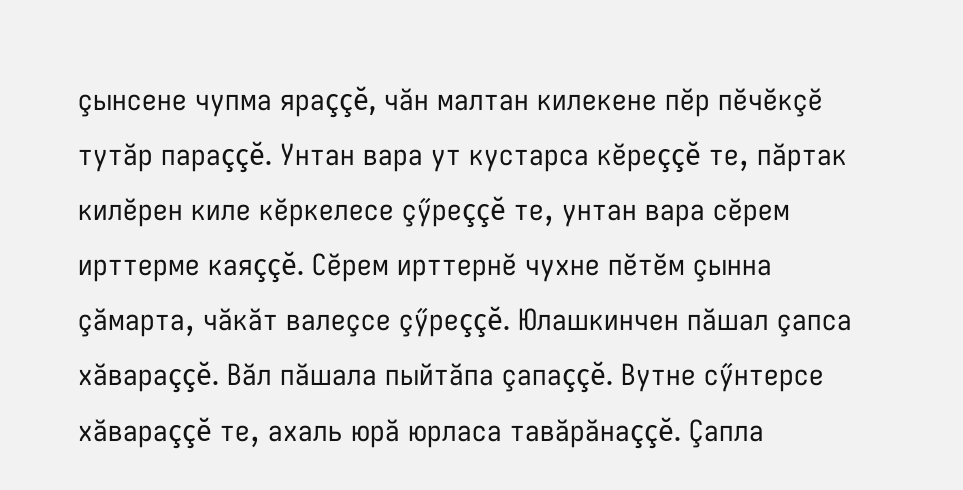çынсене чупма яраççĕ, чăн малтан килекене пĕр пĕчĕкçĕ тутăр параççĕ. Унтан вара ут кустарса кĕреççĕ те, пăртак килĕрен киле кĕркелесе çӳреççĕ те, унтан вара сĕрем ирттерме каяççĕ. Сĕрем ирттернĕ чухне пĕтĕм çынна çăмарта, чăкăт валеçсе çӳреççĕ. Юлашкинчен пăшал çапса хăвараççĕ. Вăл пăшала пыйтăпа çапаççĕ. Вутне сӳнтерсе хăвараççĕ те, ахаль юрă юрласа тавăрăнаççĕ. Çапла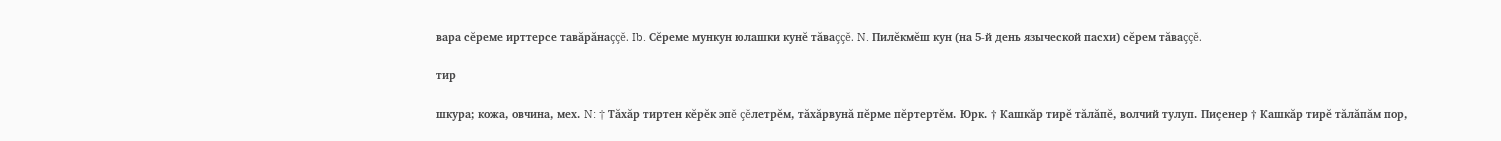вара сĕреме ирттерсе тавăрăнаççĕ. Ib. Сĕреме мункун юлашки кунĕ тăваççĕ. N. Пилĕкмĕш кун (на 5-й день языческой пасхи) сĕрем тăваççĕ.

тир

шкура; кожа, овчина, мех. N: † Тăхăр тиртен кĕрĕк эпĕ çĕлетрĕм, тăхăрвунă пĕрме пĕртертĕм. Юрк. † Кашкăр тирĕ тăлăпĕ, волчий тулуп. Пиçенер † Кашкăр тирĕ тăлăпăм пор,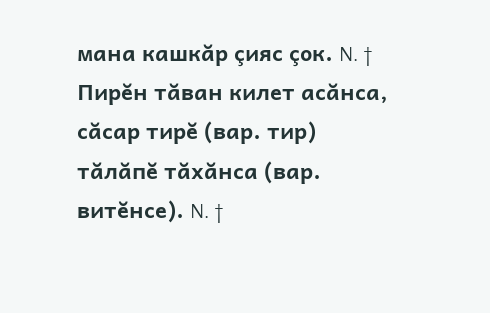мана кашкăр çияс çок. N. † Пирĕн тăван килет асăнса, сăсар тирĕ (вар. тир) тăлăпĕ тăхăнса (вар. витĕнсе). N. †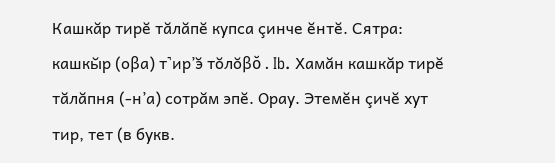Кашкăр тирĕ тăлăпĕ купса çинче ĕнтĕ. Сятра: кашкы̆р (оβа) т̚ир’э̆ тŏлŏβŏ . Ib. Хамăн кашкăр тирĕ тăлăпня (-н’а) сотрăм эпĕ. Орау. Этемĕн çичĕ хут тир, тет (в букв.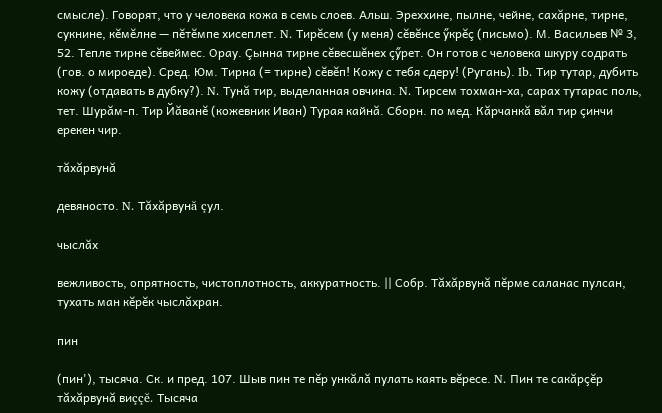смысле). Говорят, что у человека кожа в семь слоев. Альш. Эреххине, пылне, чейне, сахăрне, тирне, сукнине, кĕмĕлне — пĕтĕмпе хисеплет. N. Тирĕсем (у меня) сĕвĕнсе ӳкрĕç (письмо). М. Васильев № 3, 52. Тепле тирне сĕвеймес. Орау. Çынна тирне сĕвесшĕнех çӳрет. Он готов с человека шкуру содрать (гов. о мироеде). Сред. Юм. Тирна (= тирне) сĕвĕп! Кожу с тебя сдеру! (Ругань). Ib. Тир тутар, дубить кожу (отдавать в дубку?). N. Тунă тир, выделанная овчина. N. Тирсем тохман-ха, сарах тутарас поль, тет. Шурăм-п. Тир Йăванĕ (кожевник Иван) Турая кайнă. Сборн. по мед. Кăрчанкă вăл тир çинчи ерекен чир.

тăхăрвунă

девяносто. N. Тăхăрвунă çул.

чыслăх

вежливость, опрятность, чистоплотность, аккуратность. || Собр. Тăхăрвунă пĕрме саланас пулсан, тухать ман кĕрĕк чыслăхран.

пин

(пин'), тысяча. Ск. и пред. 107. Шыв пин те пĕр ункăлă пулать каять вĕресе. N. Пин те сакăрçĕр тăхăрвунă виççĕ. Тысяча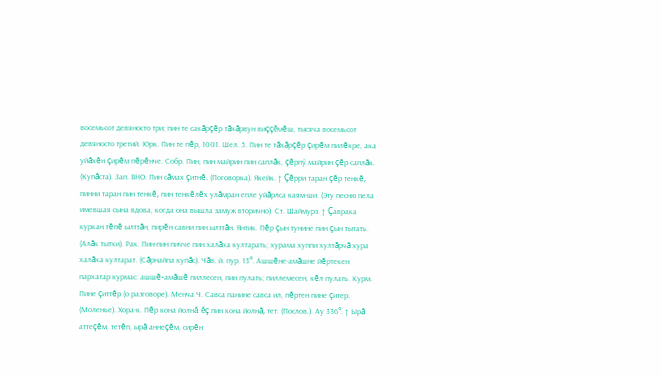восемьсот девяносто три; пин те сакăрçĕр тăхăрвун виççĕмĕш, тысяча восемьсот девяносто третий. Юрк. Пин те пĕр, 1001. Шел. 5. Пин те тăхăрçĕр çирĕм пилĕкре, ака уйăхĕн çирĕм пĕрĕнче. Собр. Пин, пин майрин пин саплăк, çĕрпӳ майрин çĕр саплăк. (Купăста). Зап. ВНО. Пин сăмах çитнĕ. (Поговорка). Якейк. † Çĕрри таран çĕр тенкĕ, пинни таран пин тенкĕ, пин тенкĕлĕх улăмран епле уйăрлса каям-ши. (Эту песню пела имевшая сына вдова, когда она вышла замуж вторично). Ст. Шаймурз. † Çаврака куркан тĕпĕ ылттăн, пирĕн савни пин ылттăн. Янтик. Пĕр çын тунине пин çын тытать. (Алăк тытхи). Рак. Пин-пин пичче пин халăха култарать; хурама хуппи хултăрчă хура халăха култарат. (Сăрнайпа купăс). Чăв. й. пур. 13°. Ашшĕне-амăшне йĕртекен пархатар курмас: ашшĕ-амăшĕ пиллесен, пин пулать; пиллемесен, кĕл пулать. Курм. Пине çиттĕр (о разговоре). Менча Ч. Савса панине савса ил, пĕртен пине çитер. (Моленье). Хора-к. Пĕр кона йолнă ĕç пин кона йолнă, тет. (Послов.). Ау 336°. † Ырă аттеçĕм, тетĕп, ырă аннеçĕм, сирĕн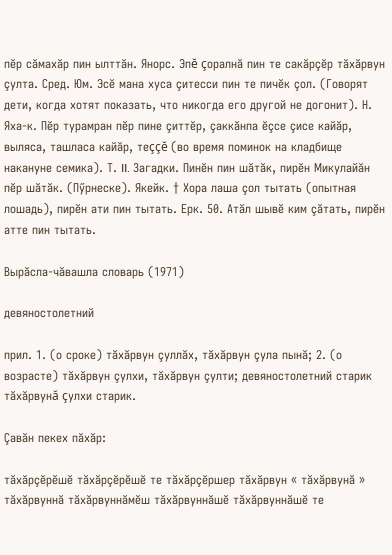пĕр сăмахăр пин ылттăн. Янорс. Эпĕ çоралнă пин те сакăрçĕр тăхăрвун çулта. Сред. Юм. Эсĕ мана хуса çитесси пин те пичĕк çол. (Говорят дети, когда хотят показать, что никогда его другой не догонит). Н. Яха-к. Пĕр турамран пĕр пине çиттĕр, çаккăнпа ĕçсе çисе кайăр, выляса, ташласа кайăр, теççĕ (во время поминок на кладбище накануне семика). Т. II. Загадки. Пинĕн пин шăтăк, пирĕн Микулайăн пĕр шăтăк. (Пӳрнеске). Якейк. † Хора лаша çол тытать (опытная лошадь), пирĕн ати пин тытать. Ерк. 50. Атăл шывĕ ким çăтать, пирĕн атте пин тытать.

Вырӑсла-чӑвашла словарь (1971)

девяностолетний

прил. 1. (о сроке) тăхăрвун çуллăх, тăхăрвун çула пынă; 2. (о возрасте) тăхăрвун çулхи, тăхăрвун çулти; девяностолетний старик тăхăрвунă çулхи старик.

Çавăн пекех пăхăр:

тăхăрçĕрĕшĕ тăхăрçĕрĕшĕ те тăхăрçĕршер тăхăрвун « тăхăрвунă » тăхăрвуннă тăхăрвуннăмĕш тăхăрвуннăшĕ тăхăрвуннăшĕ те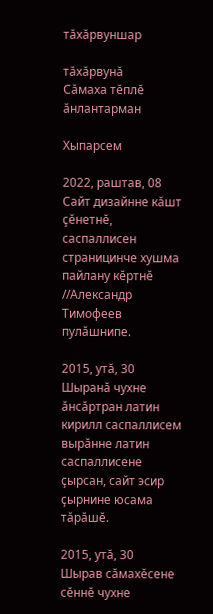тăхăрвуншар

тăхăрвунă
Сăмаха тĕплĕ ăнлантарман

Хыпарсем

2022, раштав, 08
Сайт дизайнне кӑшт ҫӗнетнӗ, саспаллисен страницинче хушма пайлану кӗртнӗ //Александр Тимофеев пулӑшнипе.

2015, утă, 30
Шыранӑ чухне ӑнсӑртран латин кирилл саспаллисем вырӑнне латин саспаллисене ҫырсан, сайт эсир ҫырнине юсама тӑрӑшӗ.

2015, утă, 30
Шырав сӑмахӗсене сӗннӗ чухне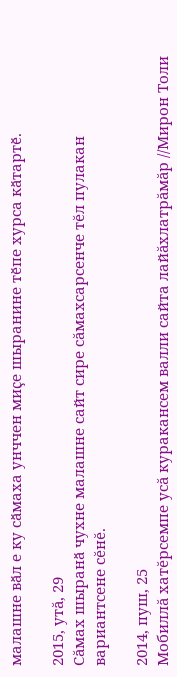малашне вӑл е ку сӑмаха унччен миҫе шыранине тӗпе хурса кӑтартӗ.

2015, утă, 29
Сăмах шыранӑ чухне малашне сайт сире сăмахсарсенче тĕл пулакан вариантсене сĕнĕ.

2014, пуш, 25
Мобиллă хатĕрсемпе усă куракансем валли сайта лайăхлатрăмăр //Мирон Толи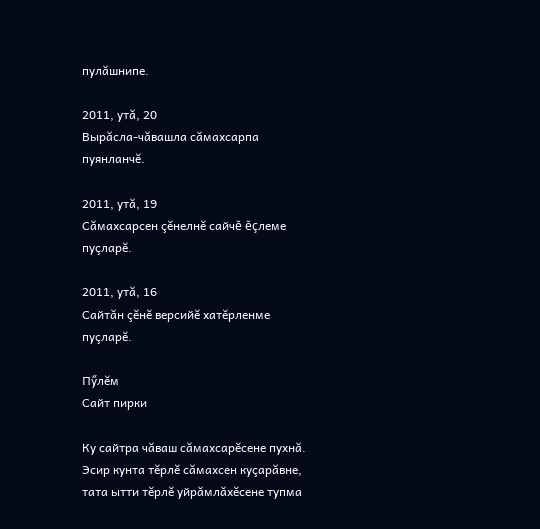пулăшнипе.

2011, утă, 20
Вырăсла-чăвашла сăмахсарпа пуянланчĕ.

2011, утă, 19
Сăмахсарсен çĕнелнĕ сайчĕ ĕçлеме пуçларĕ.

2011, утă, 16
Сайтăн çĕнĕ версийĕ хатĕрленме пуçларĕ.

Пӳлĕм
Сайт пирки

Ку сайтра чăваш сăмахсарĕсене пухнă. Эсир кунта тĕрлĕ сăмахсен куçарăвне, тата ытти тĕрлĕ уйрăмлăхĕсене тупма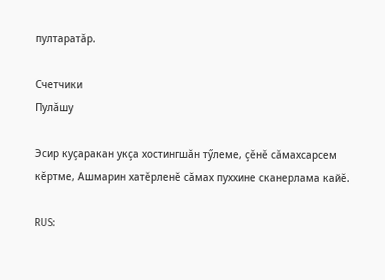пултаратăр.

Счетчики
Пулăшу

Эсир куçаракан укçа хостингшăн тӳлеме, çĕнĕ сăмахсарсем кĕртме, Ашмарин хатĕрленĕ сăмах пуххине сканерлама кайĕ.

RUS: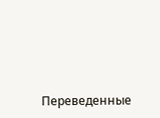Переведенные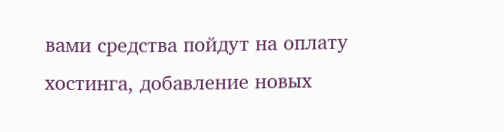вами средства пойдут на оплату хостинга, добавление новых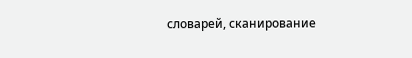словарей, сканирование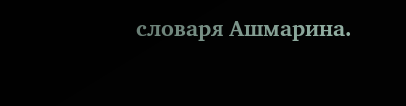словаря Ашмарина.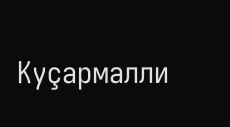Куçармалли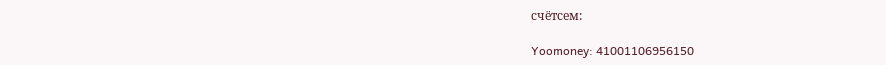счётсем:

Yoomoney: 41001106956150